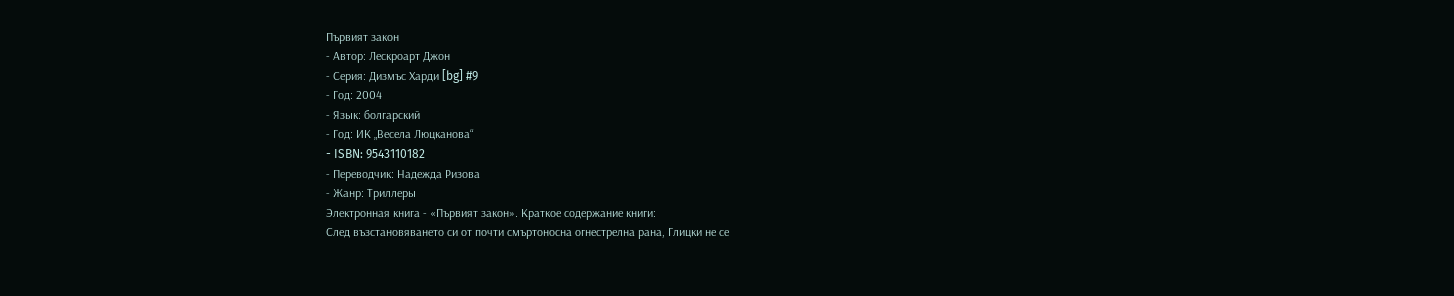Първият закон
- Автор: Лескроарт Джон
- Серия: Дизмъс Харди [bg] #9
- Год: 2004
- Язык: болгарский
- Год: ИК „Весела Люцканова“
- ISBN: 9543110182
- Переводчик: Надежда Ризова
- Жанр: Триллеры
Электронная книга - «Първият закон». Краткое содержание книги:
След възстановяването си от почти смъртоносна огнестрелна рана, Глицки не се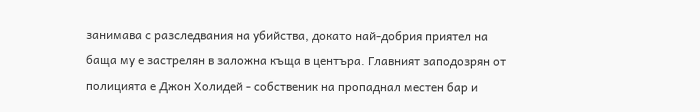занимава с разследвания на убийства, докато най-добрия приятел на баща му е застрелян в заложна къща в центъра. Главният заподозрян от полицията е Джон Холидей - собственик на пропаднал местен бар и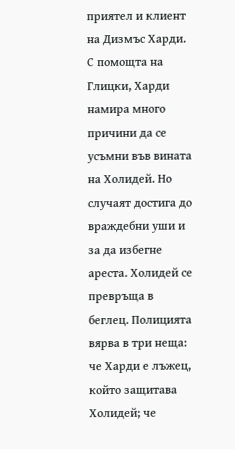приятел и клиент на Дизмъс Харди. С помощта на Глицки, Харди намира много причини да се усъмни във вината на Холидей. Но случаят достига до враждебни уши и за да избегне ареста. Холидей се превръща в беглец. Полицията вярва в три неща: че Харди е лъжец, който защитава Холидей; че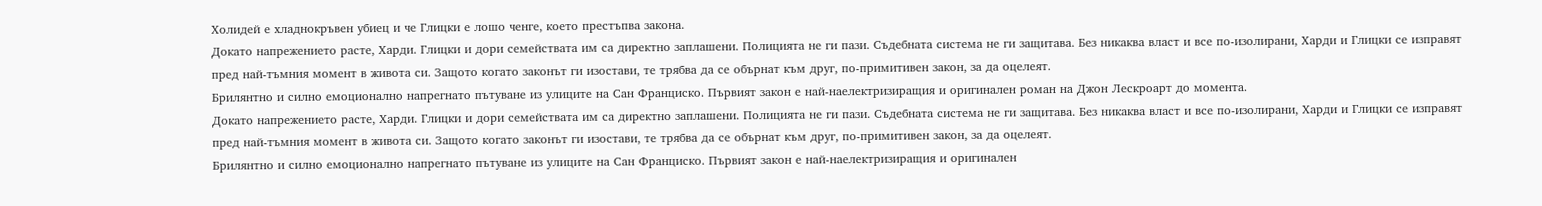Холидей е хладнокръвен убиец и че Глицки е лошо ченге, което престъпва закона.
Докато напрежението расте, Харди. Глицки и дори семействата им са директно заплашени. Полицията не ги пази. Съдебната система не ги защитава. Без никаква власт и все по-изолирани, Харди и Глицки се изправят пред най-тъмния момент в живота си. Защото когато законът ги изостави, те трябва да се обърнат към друг, по-примитивен закон, за да оцелеят.
Брилянтно и силно емоционално напрегнато пътуване из улиците на Сан Франциско. Първият закон е най-наелектризиращия и оригинален роман на Джон Лескроарт до момента.
Докато напрежението расте, Харди. Глицки и дори семействата им са директно заплашени. Полицията не ги пази. Съдебната система не ги защитава. Без никаква власт и все по-изолирани, Харди и Глицки се изправят пред най-тъмния момент в живота си. Защото когато законът ги изостави, те трябва да се обърнат към друг, по-примитивен закон, за да оцелеят.
Брилянтно и силно емоционално напрегнато пътуване из улиците на Сан Франциско. Първият закон е най-наелектризиращия и оригинален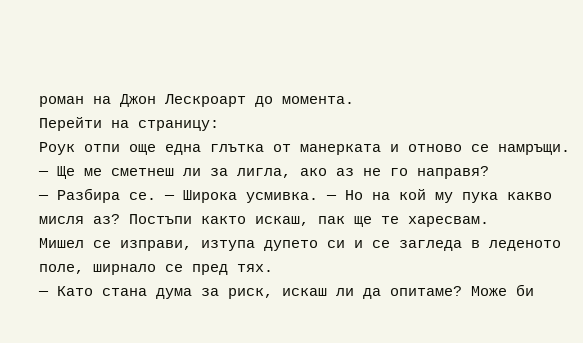роман на Джон Лескроарт до момента.
Перейти на страницу:
Роук отпи още една глътка от манерката и отново се намръщи.
— Ще ме сметнеш ли за лигла, ако аз не го направя?
— Разбира се. — Широка усмивка. — Но на кой му пука какво мисля аз? Постъпи както искаш, пак ще те харесвам.
Мишел се изправи, изтупа дупето си и се загледа в леденото поле, ширнало се пред тях.
— Като стана дума за риск, искаш ли да опитаме? Може би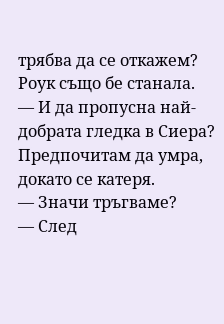трябва да се откажем?
Роук също бе станала.
— И да пропусна най-добрата гледка в Сиера? Предпочитам да умра, докато се катеря.
— Значи тръгваме?
— След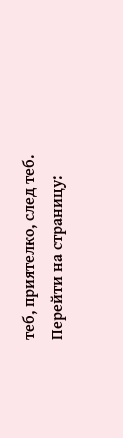теб, приятелко, след теб.
Перейти на страницу: